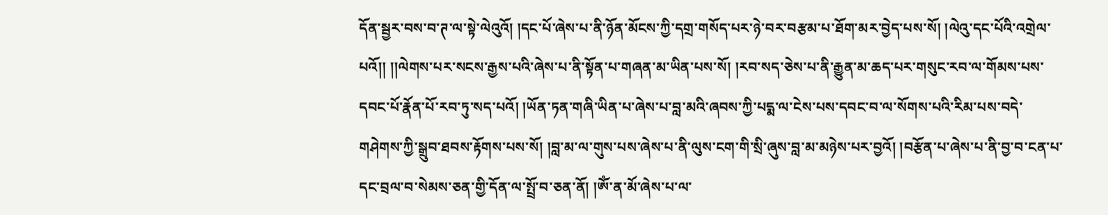དོན་སྦྱར་བས་བ་ཊ་ལ་སྟེ་ལེའུའོ། །དང་པོ་ཞེས་པ་ནི་ཉོན་མོངས་ཀྱི་དགྲ་གསོད་པར་ཉེ་བར་བརྩམ་པ་ཐོག་མར་བྱེད་པས་སོ། །ལེའུ་དང་པོའི་འགྲེལ་པའོ།། །།ལེགས་པར་སངས་རྒྱས་པའི་ཞེས་པ་ནི་སྟོན་པ་གཞན་མ་ཡིན་པས་སོ། །རབ་སད་ཅེས་པ་ནི་རྒྱུན་མ་ཆད་པར་གསུང་རབ་ལ་གོམས་པས་དབང་པོ་རྣོན་པོ་རབ་ཏུ་སད་པའོ། །ཡོན་ཏན་གཞི་ཡིན་པ་ཞེས་པ་བླ་མའི་ཞབས་ཀྱི་པདྨ་ལ་ངེས་པས་དབང་བ་ལ་སོགས་པའི་རིམ་པས་བདེ་གཤེགས་ཀྱི་སྒྲུབ་ཐབས་རྟོགས་པས་སོ། །བླ་མ་ལ་གུས་པས་ཞེས་པ་ནི་ལུས་ངག་གི་སྲི་ཞུས་བླ་མ་མཉེས་པར་བྱའོ། །བརྩོན་པ་ཞེས་པ་ནི་བྱ་བ་ངན་པ་དང་བྲལ་བ་སེམས་ཅན་གྱི་དོན་ལ་སྤྲོ་བ་ཅན་ནོ། །ཨོཾ་ན་མོ་ཞེས་པ་ལ་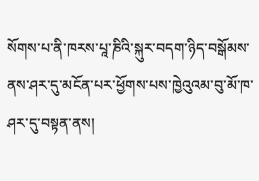སོགས་པ་ནི་ཁརས་པཱ་ཎིའི་སྐུར་བདག་ཉིད་བསྒོམས་ནས་ཤར་དུ་མངོན་པར་ཕྱོགས་པས་ཁྱེའུའམ་བུ་མོ་ཁ་ཤར་དུ་བསྟན་ནས།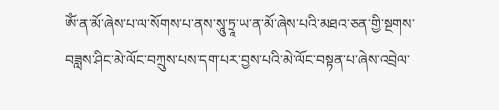ཨོཾ་ན་མོ་ཞེས་པ་ལ་སོགས་པ་ནས་སཱུ་ཏྲཱ་ཡ་ན་མོ་ཞེས་པའི་མཐའ་ཅན་གྱི་སྔགས་བཟླས་ཤིང་མེ་ལོང་བཀྲུས་པས་དག་པར་བྱས་པའི་མེ་ལོང་བསྟན་པ་ཞེས་འབྲེལ་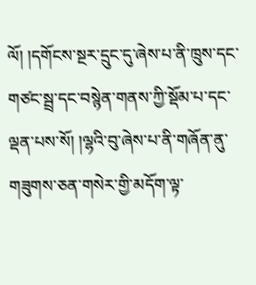ལོ། །དགོངས་སྔར་དྲུང་དུ་ཞེས་པ་ནི་ཁྲུས་དང་གཙང་སྦྲ་དང་བསྙེན་གནས་ཀྱི་སྡོམ་པ་དང་ལྡན་པས་སོ། །ལྷའི་བུ་ཞེས་པ་ནི་གཞོན་ནུ་གཟུགས་ཅན་གསེར་གྱི་མདོག་ལྟ་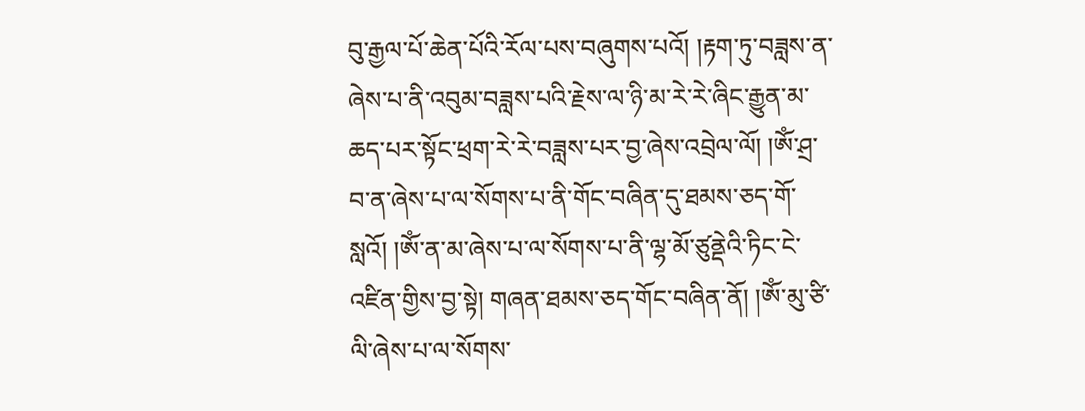བུ་རྒྱལ་པོ་ཆེན་པོའི་རོལ་པས་བཞུགས་པའོ། །རྟག་ཏུ་བཟླས་ན་ཞེས་པ་ནི་འབུམ་བཟླས་པའི་རྗེས་ལ་ཉི་མ་རེ་རེ་ཞིང་རྒྱུན་མ་ཆད་པར་སྟོང་ཕྲག་རེ་རེ་བཟླས་པར་བྱ་ཞེས་འབྲེལ་ལོ། །ཨོཾ་ཤྲ་བ་ན་ཞེས་པ་ལ་སོགས་པ་ནི་གོང་བཞིན་དུ་ཐམས་ཅད་གོ་སླའོ། །ཨོཾ་ན་མ་ཞེས་པ་ལ་སོགས་པ་ནི་ལྷ་མོ་ཙུནྡེའི་ཏིང་ངེ་འཛིན་གྱིས་བྱ་སྟེ། གཞན་ཐམས་ཅད་གོང་བཞིན་ནོ། །ཨོཾ་མུ་ཙི་ལི་ཞེས་པ་ལ་སོགས་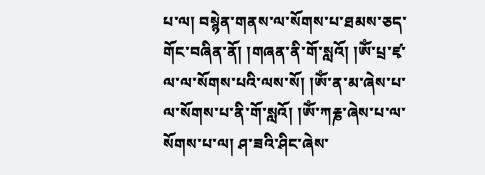པ་ལ། བསྙེན་གནས་ལ་སོགས་པ་ཐམས་ཅད་གོང་བཞིན་ནོ། །གཞན་ནི་གོ་སླའོ། །ཨོཾ་པྲ་ཛྭ་ལ་ལ་སོགས་པའི་ལས་སོ། །ཨོཾ་ན་མ་ཞེས་པ་ལ་སོགས་པ་ནི་གོ་སླའོ། །ཨོཾ་ཀརྞ་ཞེས་པ་ལ་སོགས་པ་ལ། ཤ་ཟའི་ཤིང་ཞེས་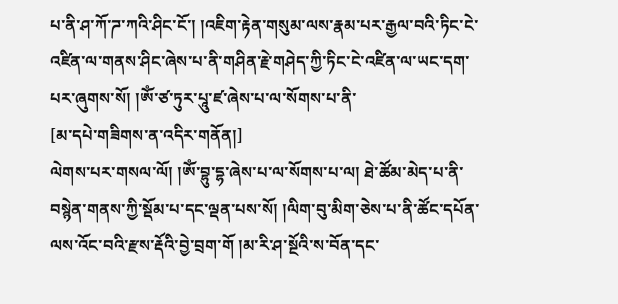པ་ནི་ཤ་ཀོ་ཌ་ཀའི་ཤིང་ངོ་། །འཇིག་རྟེན་གསུམ་ལས་རྣམ་པར་རྒྱལ་བའི་ཏིང་ངེ་འཛིན་ལ་གནས་ཤིང་ཞེས་པ་ནི་གཤིན་རྗེ་གཤེད་ཀྱི་ཏིང་ངེ་འཛིན་ལ་ཡང་དག་པར་ཞུགས་སོ། །ཨོཾ་ཙ་ཏུར་པཱུ་ཛ་ཞེས་པ་ལ་སོགས་པ་ནི་
[མ་དཔེ་གཟིགས་ན་འདིར་གནོན།]
ལེགས་པར་གསལ་ལོ། །ཨོཾ་བྷུ་དྷ་ཞེས་པ་ལ་སོགས་པ་ལ། ཐེ་ཚོམ་མེད་པ་ནི་བསྙེན་གནས་ཀྱི་སྡོམ་པ་དང་ལྡན་པས་སོ། །ལིག་བུ་མིག་ཅེས་པ་ནི་ཚོང་དཔོན་ལས་འོང་བའི་རྫས་རྡོའི་བྱེ་བྲག་གོ །མ་རི་ཤ་སྔོའི་ས་བོན་དང་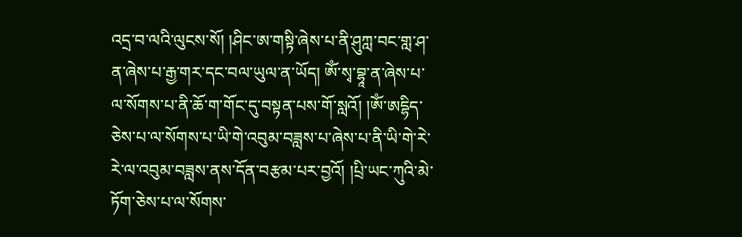འདྲ་བ་ལའི་ལུངས་སོ། །ཤིང་ཨ་གསྟི་ཞེས་པ་ནི་ཤུཀླ་བང་གླ་ཤ་ན་ཞེས་པ་རྒྱ་གར་དང་བལ་ཡུལ་ན་ཡོད། ཨོཾ་སྭ་བྷཱ་ན་ཞེས་པ་ལ་སོགས་པ་ནི་ཆོ་ག་གོང་དུ་བསྟན་པས་གོ་སླའོ། །ཨོཾ་ཨདྷིད་ཅེས་པ་ལ་སོགས་པ་ཡི་གེ་འབུམ་བཟླས་པ་ཞེས་པ་ནི་ཡི་གེ་རེ་རེ་ལ་འབུམ་བཟླས་ནས་དོན་བརྩམ་པར་བྱའོ། །པྲི་ཡང་ཀུའི་མེ་ཏོག་ཅེས་པ་ལ་སོགས་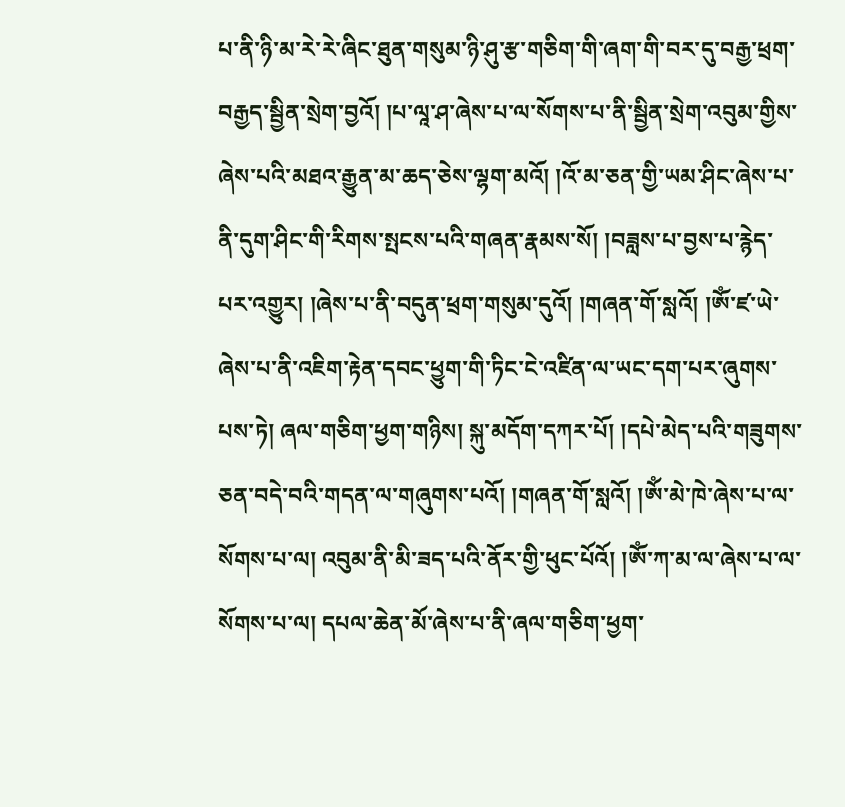པ་ནི་ཉི་མ་རེ་རེ་ཞིང་ཐུན་གསུམ་ཉི་ཤུ་རྩ་གཅིག་གི་ཞག་གི་བར་དུ་བརྒྱ་ཕྲག་བརྒྱད་སྦྱིན་སྲེག་བྱའོ། །པ་ལཱ་ཤ་ཞེས་པ་ལ་སོགས་པ་ནི་སྦྱིན་སྲེག་འབུམ་གྱིས་ཞེས་པའི་མཐའ་རྒྱུན་མ་ཆད་ཅེས་ལྷག་མའོ། །འོ་མ་ཅན་གྱི་ཡམ་ཤིང་ཞེས་པ་ནི་དུག་ཤིང་གི་རིགས་སྤངས་པའི་གཞན་རྣམས་སོ། །བཟླས་པ་བྱས་པ་རྙེད་པར་འགྱུར། །ཞེས་པ་ནི་བདུན་ཕྲག་གསུམ་དུའོ། །གཞན་གོ་སླའོ། །ཨོཾ་ཛ་ཡེ་ཞེས་པ་ནི་འཇིག་རྟེན་དབང་ཕྱུག་གི་ཏིང་ངེ་འཛིན་ལ་ཡང་དག་པར་ཞུགས་པས་ཏེ། ཞལ་གཅིག་ཕྱག་གཉིས། སྐུ་མདོག་དཀར་པོ། །དཔེ་མེད་པའི་གཟུགས་ཅན་བདེ་བའི་གདན་ལ་གཞུགས་པའོ། །གཞན་གོ་སླའོ། །ཨོཾ་མེ་ཁེ་ཞེས་པ་ལ་སོགས་པ་ལ། འབུམ་ནི་མི་ཟད་པའི་ནོར་གྱི་ཕུང་པོའོ། །ཨོཾ་ཀ་མ་ལ་ཞེས་པ་ལ་སོགས་པ་ལ། དཔལ་ཆེན་མོ་ཞེས་པ་ནི་ཞལ་གཅིག་ཕྱག་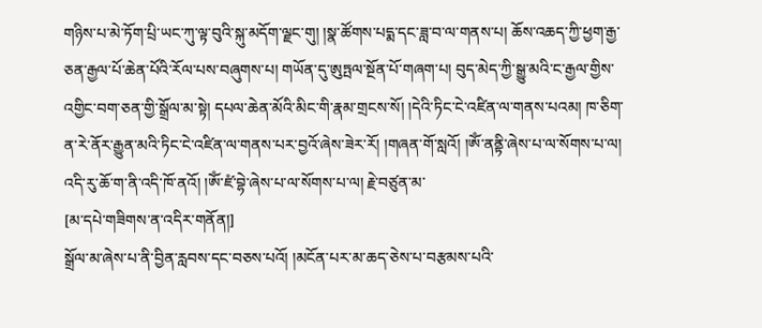གཉིས་པ་མེ་ཏོག་པྲི་ཡང་ཀུ་ལྟ་བུའི་སྐུ་མདོག་ལྗང་གུ། །སྣ་ཚོགས་པདྨ་དང་ཟླ་བ་ལ་གནས་པ། ཆོས་འཆད་ཀྱི་ཕྱག་རྒྱ་ཅན་རྒྱལ་པོ་ཆེན་པོའི་རོལ་པས་བཞུགས་པ། གཡོན་དུ་ཨུཏྤལ་སྔོན་པོ་གཞག་པ། བུད་མེད་ཀྱི་སྒྱུ་མའི་ང་རྒྱལ་གྱིས་འགྱིང་བག་ཅན་གྱི་སྒྲོལ་མ་སྟེ། དཔལ་ཆེན་མོའི་མིང་གི་རྣམ་གྲངས་སོ། །དེའི་ཏིང་ངེ་འཛིན་ལ་གནས་པའམ། ཁ་ཅིག་ན་རེ་ནོར་རྒྱུན་མའི་ཏིང་ངེ་འཛིན་ལ་གནས་པར་བྱའོ་ཞེས་ཟེར་རོ། །གཞན་གོ་སླའོ། །ཨོཾ་ནནྟི་ཞེས་པ་ལ་སོགས་པ་ལ། འདི་རུ་ཆོ་ག་ནི་འདི་ཁོ་ནའོ། །ཨོཾ་ཛཾ་བྷེ་ཞེས་པ་ལ་སོགས་པ་ལ། རྗེ་བཙུན་མ་
[མ་དཔེ་གཟིགས་ན་འདིར་གནོན།]
སྒྲོལ་མ་ཞེས་པ་ནི་བྱིན་རླབས་དང་བཅས་པའོ། །མངོན་པར་མ་ཆད་ཅེས་པ་བརྩམས་པའི་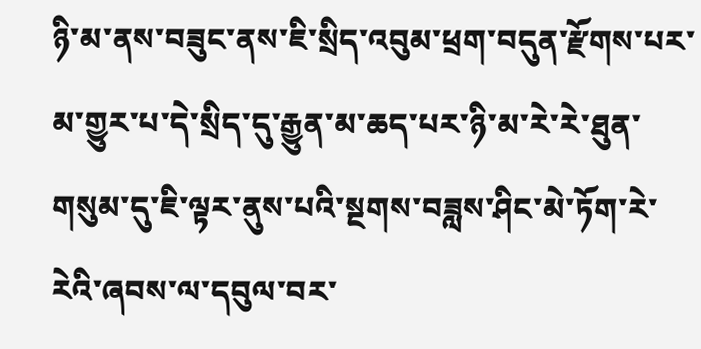ཉི་མ་ནས་བཟུང་ནས་ཇི་སྲིད་འབུམ་ཕྲག་བདུན་རྫོགས་པར་མ་གྱུར་པ་དེ་སྲིད་དུ་རྒྱུན་མ་ཆད་པར་ཉི་མ་རེ་རེ་ཐུན་གསུམ་དུ་ཇི་ལྟར་ནུས་པའི་སྔགས་བཟླས་ཤིང་མེ་ཏོག་རེ་རེའི་ཞབས་ལ་དབུལ་བར་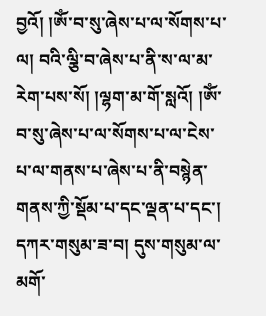བྱའོ། །ཨོཾ་བ་སུ་ཞེས་པ་ལ་སོགས་པ་ལ། བའི་ལྕི་བ་ཞེས་པ་ནི་ས་ལ་མ་རེག་པས་སོ། །ལྷག་མ་གོ་སླའོ། །ཨོཾ་བ་སུ་ཞེས་པ་ལ་སོགས་པ་ལ་ངེས་པ་ལ་གནས་པ་ཞེས་པ་ནི་བསྙེན་གནས་ཀྱི་སྡོམ་པ་དང་ལྡན་པ་དང་། དཀར་གསུམ་ཟ་བ། དུས་གསུམ་ལ་མགོ་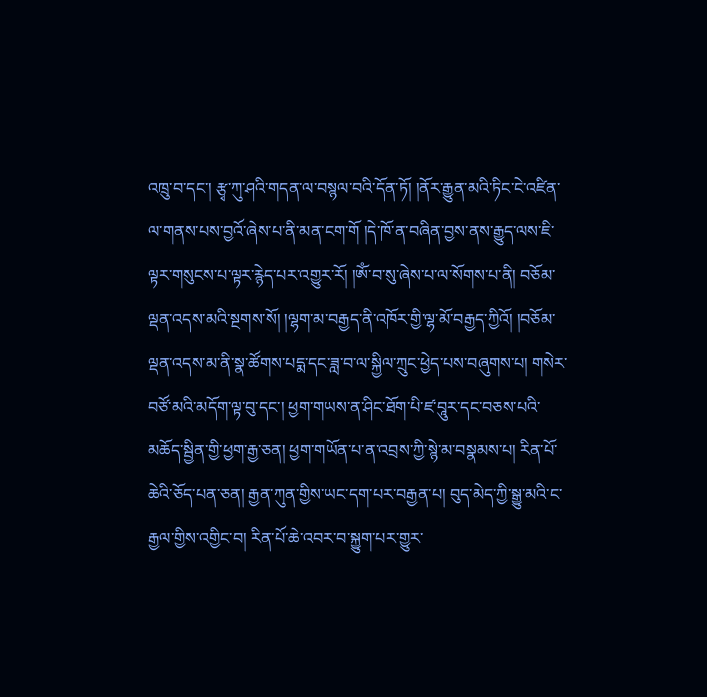འཁྲུ་བ་དང་། རྩྭ་ཀུ་ཤའི་གདན་ལ་བསྙལ་བའི་དོན་ཏོ། །ནོར་རྒྱུན་མའི་ཏིང་ངེ་འཛིན་ལ་གནས་པས་བྱའོ་ཞེས་པ་ནི་མན་ངག་གོ །དེ་ཁོ་ན་བཞིན་བྱས་ནས་རྒྱུད་ལས་ཇི་ལྟར་གསུངས་པ་ལྟར་རྙེད་པར་འགྱུར་རོ། །ཨོཾ་བ་སུ་ཞེས་པ་ལ་སོགས་པ་ནི། བཅོམ་ལྡན་འདས་མའི་སྔགས་སོ། །ལྷག་མ་བརྒྱད་ནི་འཁོར་གྱི་ལྷ་མོ་བརྒྱད་ཀྱིའོ། །བཅོམ་ལྡན་འདས་མ་ནི་སྣ་ཚོགས་པདྨ་དང་ཟླ་བ་ལ་སྐྱིལ་ཀྲུང་ཕྱེད་པས་བཞུགས་པ། གསེར་བཙོ་མའི་མདོག་ལྟ་བུ་དང་། ཕྱག་གཡས་ན་ཤིང་ཐོག་པི་ཛ་བཱུར་དང་བཅས་པའི་མཆོད་སྦྱིན་གྱི་ཕྱག་རྒྱ་ཅན། ཕྱག་གཡོན་པ་ན་འབྲས་ཀྱི་སྙེ་མ་བསྣམས་པ། རིན་པོ་ཆེའི་ཅོད་པན་ཅན། རྒྱན་ཀུན་གྱིས་ཡང་དག་པར་བརྒྱན་པ། བུད་མེད་ཀྱི་སྒྱུ་མའི་ང་རྒྱལ་གྱིས་འགྱིང་བ། རིན་པོ་ཆེ་འབར་བ་སྐྱུག་པར་གྱུར་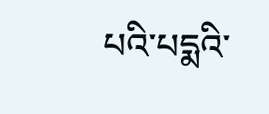པའི་པདྨའི་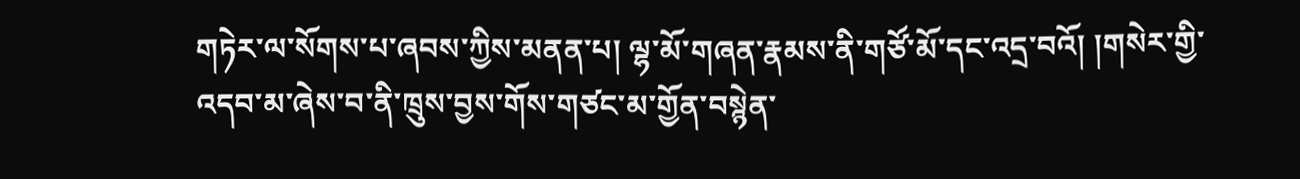གཏེར་ལ་སོགས་པ་ཞབས་ཀྱིས་མནན་པ། ལྷ་མོ་གཞན་རྣམས་ནི་གཙོ་མོ་དང་འདྲ་བའོ། །གསེར་གྱི་འདབ་མ་ཞེས་བ་ནི་ཁྲུས་བྱས་གོས་གཙང་མ་གྱོན་བསྙེན་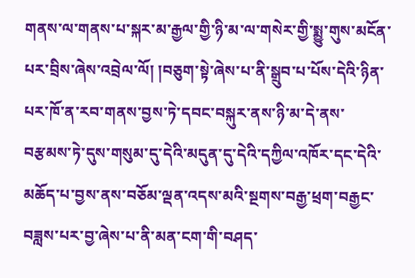གནས་ལ་གནས་པ་སྐར་མ་རྒྱལ་གྱི་ཉི་མ་ལ་གསེར་གྱི་སྨྱུ་གུས་མངོན་པར་བྲིས་ཞེས་འབྲེལ་ལོ། །བཅུག་སྟེ་ཞེས་པ་ནི་སྒྲུབ་པ་པོས་དེའི་ཉིན་པར་ཁོ་ན་རབ་གནས་བྱས་ཏེ་དབང་བསྐུར་ནས་ཉི་མ་དེ་ནས་བརྩམས་ཏེ་དུས་གསུམ་དུ་དེའི་མདུན་དུ་དེའི་དཀྱིལ་འཁོར་དང་དེའི་མཆོད་པ་བྱས་ནས་བཅོམ་ལྡན་འདས་མའི་སྔགས་བརྒྱ་ཕྲག་བརྒྱང་བཟླས་པར་བྱ་ཞེས་པ་ནི་མན་ངག་གི་བཤད་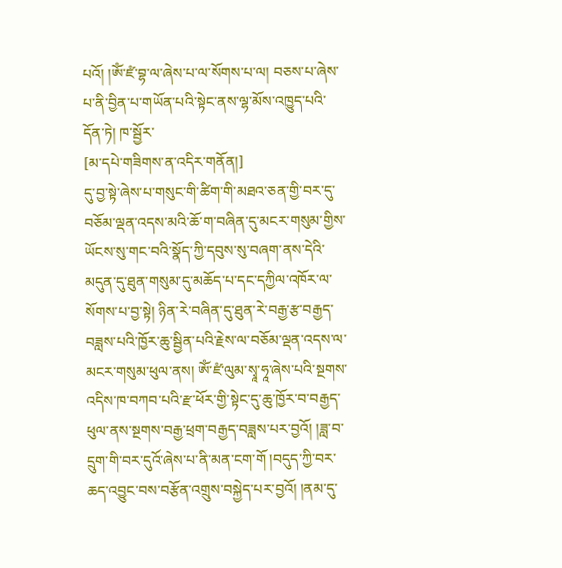པའོ། །ཨོཾ་ཛཾ་བྷ་ལ་ཞེས་པ་ལ་སོགས་པ་ལ། བཅས་པ་ཞེས་པ་ནི་བྱིན་པ་གཡོན་པའི་སྟེང་ནས་ལྷ་མོས་འཁྱུད་པའི་དོན་ཏེ། ཁ་སྦྱོར་
[མ་དཔེ་གཟིགས་ན་འདིར་གནོན།]
དུ་བྱ་སྟེ་ཞེས་པ་གསུང་གི་ཚིག་གི་མཐའ་ཅན་གྱི་བར་དུ་བཅོམ་ལྡན་འདས་མའི་ཆོ་ག་བཞིན་དུ་མངར་གསུམ་གྱིས་ཡོངས་སུ་གང་བའི་སྣོད་ཀྱི་དབུས་སུ་བཞག་ནས་དེའི་མདུན་དུ་ཐུན་གསུམ་དུ་མཆོད་པ་དང་དཀྱིལ་འཁོར་ལ་སོགས་པ་བྱ་སྟེ། ཉིན་རེ་བཞིན་དུ་ཐུན་རེ་བརྒྱ་རྩ་བརྒྱད་བཟླས་པའི་ཁྱོར་ཆུ་སྦྱིན་པའི་རྗེས་ལ་བཅོམ་ལྡན་འདས་ལ་མངར་གསུམ་ཕུལ་ནས། ཨོཾ་ཛཾ་ལུམ་སྭཱ་ཧཱ་ཞེས་པའི་སྔགས་འདིས་ཁ་བཀབ་པའི་རྫ་ཕོར་གྱི་སྟེང་དུ་ཆུ་ཁྱོར་བ་བརྒྱད་ཕུལ་ནས་སྔགས་བརྒྱ་ཕྲག་བརྒྱད་བཟླས་པར་བྱའོ། །ཟླ་བ་དྲུག་གི་བར་དུའོ་ཞེས་པ་ནི་མན་ངག་གོ །བདུད་ཀྱི་བར་ཆད་འབྱུང་བས་བརྩོན་འགྲུས་བསྐྱེད་པར་བྱའོ། །ནམ་དུ་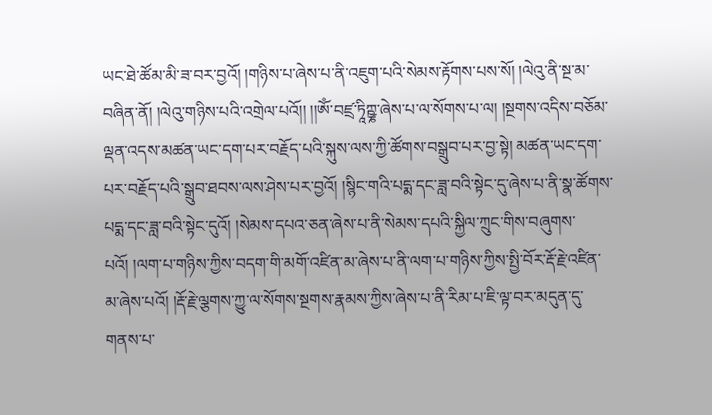ཡང་ཐེ་ཚོམ་མི་ཟ་བར་བྱའོ། །གཉིས་པ་ཞེས་པ་ནི་འཇུག་པའི་སེམས་རྟོགས་པས་སོ། །ལེའུ་ནི་སྔ་མ་བཞིན་ནོ། །ལེའུ་གཉིས་པའི་འགྲེལ་པའོ།། །།ཨོཾ་བཛྲ་ཏཱིཀྵྞ་ཞེས་པ་ལ་སོགས་པ་ལ། །སྔགས་འདིས་བཅོམ་ལྡན་འདས་མཚན་ཡང་དག་པར་བརྗོད་པའི་སྐུས་ལས་ཀྱི་ཚོགས་བསྒྲུབ་པར་བྱ་སྟེ། མཚན་ཡང་དག་པར་བརྗོད་པའི་སྒྲུབ་ཐབས་ལས་ཤེས་པར་བྱའོ། །སྙིང་གའི་པདྨ་དང་ཟླ་བའི་སྟེང་དུ་ཞེས་པ་ནི་སྣ་ཚོགས་པདྨ་དང་ཟླ་བའི་སྟེང་དུའོ། །སེམས་དཔའ་ཅན་ཞེས་པ་ནི་སེམས་དཔའི་སྐྱིལ་ཀྲུང་གིས་བཞུགས་པའོ། །ལག་པ་གཉིས་ཀྱིས་བདག་གི་མགོ་འཛིན་མ་ཞེས་པ་ནི་ལག་པ་གཉིས་ཀྱིས་སྤྱི་བོར་རྡོ་རྗེ་འཛིན་མ་ཞེས་པའོ། །རྡོ་རྗེ་ལྕགས་ཀྱུ་ལ་སོགས་སྔགས་རྣམས་ཀྱིས་ཞེས་པ་ནི་རིམ་པ་ཇི་ལྟ་བར་མདུན་དུ་གནས་པ་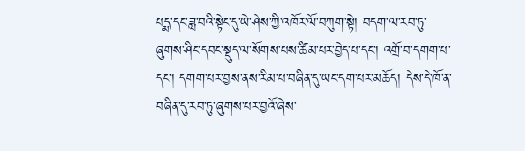པདྨ་དང་ཟླ་བའི་སྟེང་དུ་ཡེ་ཤེས་ཀྱི་འཁོར་ལོ་བཀུག་སྟེ། བདག་ལ་རབ་ཏུ་ཞུགས་ཤིང་དབང་སྡུད་ལ་སོགས་པས་ཚིམ་པར་བྱེད་པ་དང་། འགྲོ་བ་དགག་པ་དང་། དགག་པར་བྱས་ནས་རིམ་པ་བཞིན་དུ་ཡང་དག་པར་མཆོད། དེས་དེ་ཁོ་ན་བཞིན་དུ་རབ་ཏུ་ཞུགས་པར་བྱའོ་ཞེས་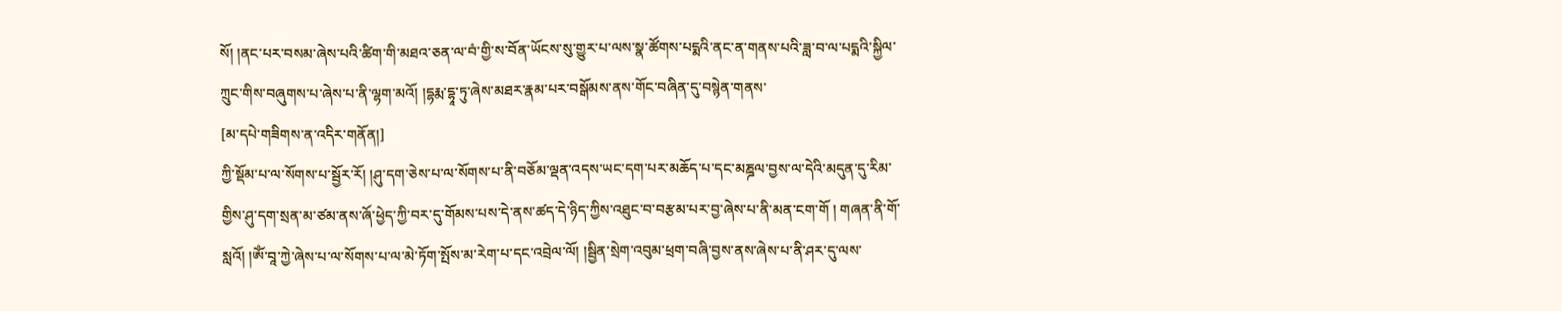སོ། །ནང་པར་བསམ་ཞེས་པའི་ཚིག་གི་མཐའ་ཅན་ལ་བཾ་གྱི་ས་བོན་ཡོངས་སུ་གྱུར་པ་ལས་སྣ་ཚོགས་པདྨའི་ནང་ན་གནས་པའི་ཟླ་བ་ལ་པདྨའི་སྐྱིལ་ཀྲུང་གིས་བཞུགས་པ་ཞེས་པ་ནི་ལྷག་མའོ། །དྷརྨ་དྷཱ་ཏུ་ཞེས་མཐར་རྣམ་པར་བསྒོམས་ནས་གོང་བཞིན་དུ་བསྙེན་གནས་
[མ་དཔེ་གཟིགས་ན་འདིར་གནོན།]
ཀྱི་སྡོམ་པ་ལ་སོགས་པ་སྦྱོར་རོ། །ཤུ་དག་ཅེས་པ་ལ་སོགས་པ་ནི་བཅོམ་ལྡན་འདས་ཡང་དག་པར་མཆོད་པ་དང་མཎྜལ་བྱས་ལ་དེའི་མདུན་དུ་རིམ་གྱིས་ཤུ་དག་སྲན་མ་ཙམ་ནས་ཞོ་ཕྱེད་ཀྱི་བར་དུ་གོམས་པས་དེ་ནས་ཚད་དེ་ཉིད་ཀྱིས་འཐུང་བ་བརྩམ་པར་བྱ་ཞེས་པ་ནི་མན་ངག་གོ ། གཞན་ནི་གོ་སླའོ། །ཨོཾ་བཱ་ཀྱེ་ཞེས་པ་ལ་སོགས་པ་ལ་མེ་ཏོག་སྤོས་མ་རེག་པ་དང་འབྲེལ་ལོ། །སྦྱིན་སྲེག་འབུམ་ཕྲག་བཞི་བྱས་ནས་ཞེས་པ་ནི་ཤར་དུ་ལས་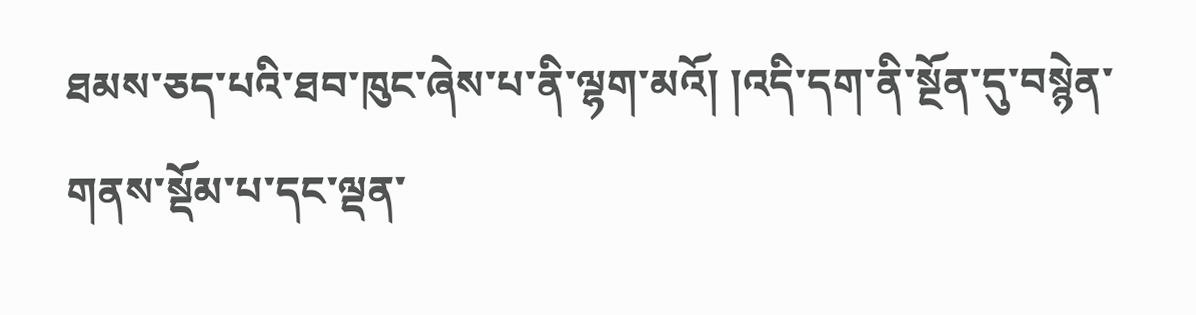ཐམས་ཅད་པའི་ཐབ་ཁུང་ཞེས་པ་ནི་ལྷག་མའོ། །འདི་དག་ནི་སྔོན་དུ་བསྙེན་གནས་སྡོམ་པ་དང་ལྡན་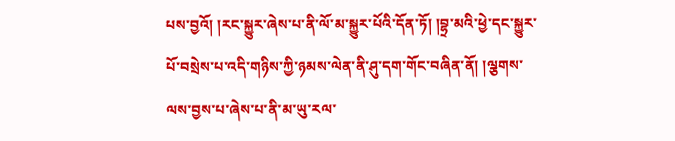པས་བྱའོ། །རང་སྐྱུར་ཞེས་པ་ནི་ལོ་མ་སྐྱུར་པོའི་དོན་ཏོ། །བྷྲ་མའི་ཕྱེ་དང་སྐྱུར་པོ་བསྲེས་པ་འདི་གཉིས་ཀྱི་ཉམས་ལེན་ནི་ཤུ་དག་གོང་བཞིན་ནོ། །ལྕགས་ལས་བྱས་པ་ཞེས་པ་ནི་མ་ཡུ་རལ་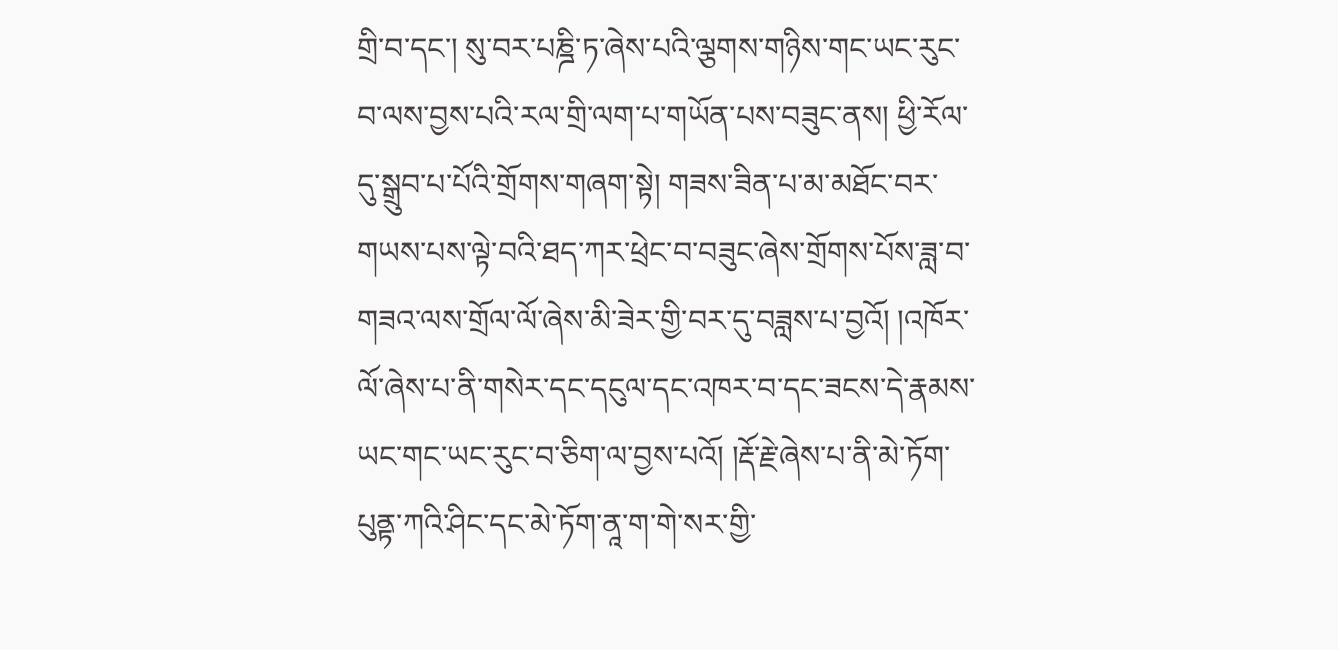གྲི་བ་དང་། སུ་བར་པཎྜི་ཏ་ཞེས་པའི་ལྕགས་གཉིས་གང་ཡང་རུང་བ་ལས་བྱས་པའི་རལ་གྲི་ལག་པ་གཡོན་པས་བཟུང་ནས། ཕྱི་རོལ་དུ་སྒྲུབ་པ་པོའི་གྲོགས་གཞག་སྟེ། གཟས་ཟིན་པ་མ་མཐོང་བར་གཡས་པས་ལྟེ་བའི་ཐད་ཀར་ཕྲེང་བ་བཟུང་ཞེས་གྲོགས་པོས་ཟླ་བ་གཟའ་ལས་གྲོལ་ལོ་ཞེས་མི་ཟེར་གྱི་བར་དུ་བཟླས་པ་བྱའོ། །འཁོར་ལོ་ཞེས་པ་ནི་གསེར་དང་དངུལ་དང་འཁར་བ་དང་ཟངས་དེ་རྣམས་ཡང་གང་ཡང་རུང་བ་ཅིག་ལ་བྱས་པའོ། །རྡོ་རྗེ་ཞེས་པ་ནི་མེ་ཏོག་པུནྟ་ཀའི་ཤིང་དང་མེ་ཏོག་ནཱ་ག་གེ་སར་གྱི་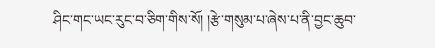ཤིང་གང་ཡང་རུང་བ་ཅིག་གིས་སོ། །རྩེ་གསུམ་པ་ཞེས་པ་ནི་བྱང་ཆུབ་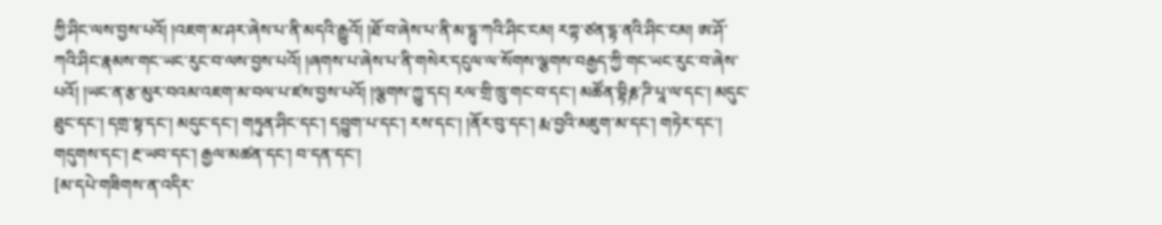ཀྱི་ཤིང་ལས་བྱས་པའོ། །འཇག་མ་ཤར་ཞེས་པ་ནི་མདའི་རྒྱུའོ། །ཐོ་བ་ཞེས་པ་ནི་མ་དྷུ་ཀའི་ཤིང་ངམ། རཀྟ་ཙན་དྷ་ནའི་ཤིང་ངམ། ཨ་ཤོ་ཀའི་ཤིང་རྣམས་གང་ཡང་རུང་བ་ལས་བྱས་པའོ། །ཞགས་པ་ཞེས་པ་ནི་གསེར་དངུལ་ལ་སོགས་ལྕགས་བརྒྱད་ཀྱི་གང་ཡང་རུང་བ་ཞེས་པའོ། །ཡང་ན་རྩ་མུར་བའམ་འཇག་མ་བལ་པ་ཛས་བྱས་པའོ། །ལྕགས་ཀྱུ་དང། རལ་གྲི་ཁྲུ་གང་བ་དང་། མཚོན་བྷིརྞ་ཌི་པཱ་ལ་དང་། མདུང་ཐུང་དང་། དགྲ་སྟ་དང་། མདུང་དང་། གཏུན་ཤིང་དང་། དབྱུག་པ་དང་། རས་དང་། །ནོར་བུ་དང་། རྨ་བྱའི་མཇུག་མ་དང་། གཏེར་དང་། གདུགས་དང་། རྔ་ཡབ་དང་། རྒྱལ་མཚན་དང་། བ་དན་དང་།
[མ་དཔེ་གཟིགས་ན་འདིར་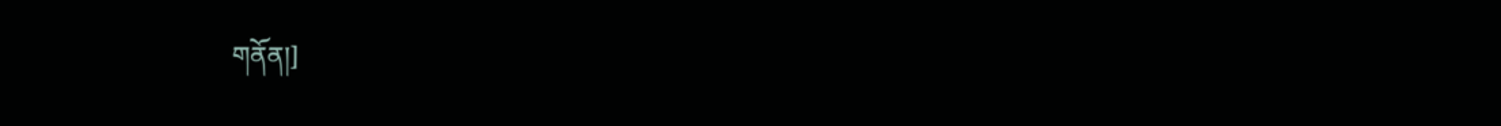གནོན།]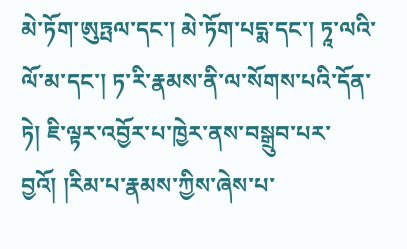མེ་ཏོག་ཨུཏྤལ་དང་། མེ་ཏོག་པདྨ་དང་། ཏཱ་ལའི་ལོ་མ་དང་། ཏ་རི་རྣམས་ནི་ལ་སོགས་པའི་དོན་ཏེ། ཇི་ལྟར་འབྱོར་པ་ཁྱེར་ནས་བསྒྲུབ་པར་བྱའོ། །རིམ་པ་རྣམས་ཀྱིས་ཞེས་པ་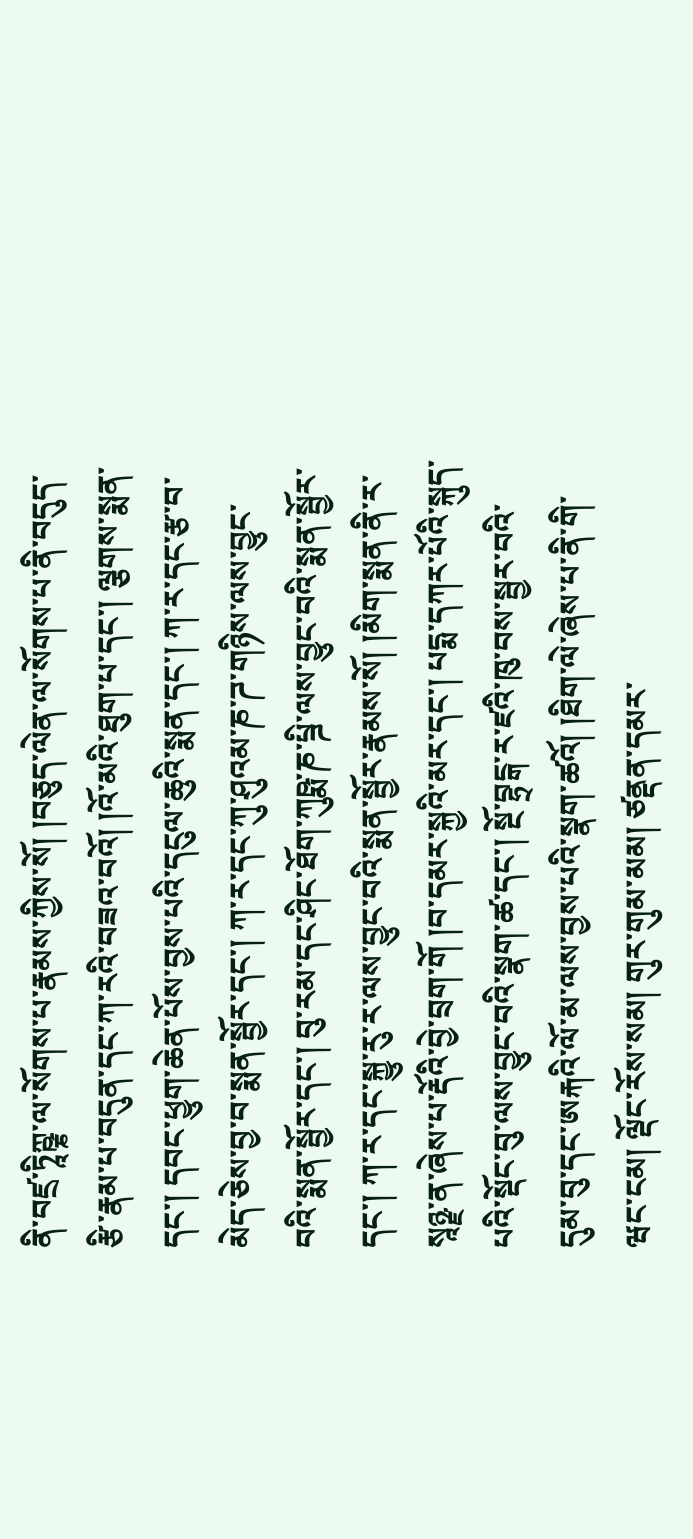ནི་བཛྲ་ཏཱིཀྵྞ་ལ་སོགས་པ་རྣམས་ཀྱིས་སོ། །བཅུད་ལེན་ལ་སོགས་པ་ནི་བདུད་རྩི་རྣམ་པ་བདུན་དང་ཀ་རའི་བཟའ་བའོ། །འོ་མའི་ཐུག་པ་དང་། ལྕགས་སྨན་དང་། དབང་ཕྱུག་ཆེན་པོས་བྱས་པའི་དངུལ་ཆུའི་སྨན་དང་། ཀ་ར་དང་རྩ་བ་མེད་ཅེས་བྱ་བ་སྨན་སྦྱོར་དང་། ཀ་ར་དང་ཀུ་ཤུའམ་ཎ་ཌ་གཉིས་ལས་བྱུང་བའི་སྨན་སྦྱོར་དང་། བུ་རམ་དང་ཤིང་ཐོག་ཀུཥྨ་ཎ་པྜི་ལས་བྱུང་བའི་སྨན་སྦྱོར་དང་། ཀ་ར་དང་སྐྱུ་རུ་ར་ལས་བྱུང་བའི་སྨན་སྦྱོར་རྣམས་སོ། །མིག་སྨན་ནི་ར་སཱཉྫ་ན་ཞེས་པ་རྡོའི་བྱེ་བྲག་གོ །བ་དམར་སྐྱའི་མར་དང་། པདྨ་དཀར་པོའི་སྐུད་པའི་སྡོང་བུ་ལས་བྱུང་བའི་སྣག་ཚ་དང་། སྔོ་བྷྲངྒ་ར་ཛའི་ཁུ་བས་སྦྱར་བའི་དུམ་བུ་དང་ཨརྐའི་ལོ་མ་ལས་བྱས་པའི་སྣག་ཚའོ། །ཐིག་ལེ་ཞེས་པ་ནི་གི་ཝང་ངམ། ལྡོང་རོས་སམ། གུར་གུམ་མམ། ཙནྡན་དམར་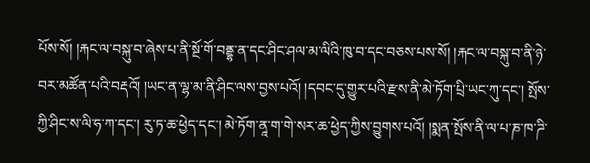པོས་སོ། །རྐང་ལ་བསྐུ་བ་ཞེས་པ་ནི་སྔོ་གོ་བནྡྷ་ན་དང་ཤིང་ཤལ་མ་ལིའི་ཁུ་བ་དང་བཅས་པས་སོ། །རྐང་ལ་བསྐུ་བ་ནི་ཉེ་བར་མཚོན་པའི་བརྡའོ། །ཡང་ན་ལྷ་མ་ནི་ཤིང་ལས་བྱས་པའོ། །དབང་དུ་གྱུར་པའི་རྫས་ནི་མེ་ཏོག་པྲི་ཡང་ཀུ་དང་། སྤོས་ཀྱི་ཤིང་ས་ལི་ཧ་ཀ་དང་། རུ་ཏ་ཆ་ཕྱེད་དང་། མེ་ཏོག་ནཱ་ག་གེ་སར་ཆ་ཕྱེད་ཀྱིས་བྱུགས་པའོ། །སྨན་སྤོས་ནི་ལ་པ་ཎ་ཁ་ཌི་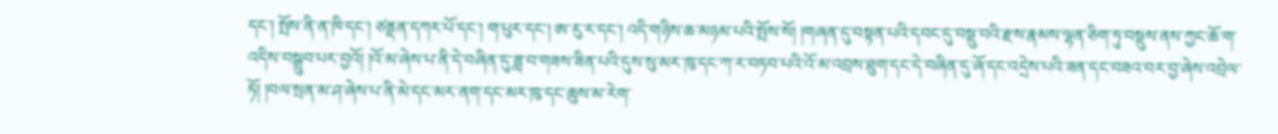དང་། སྤོས་ནི་ན་ཁི་དང་། ཙནྡན་དཀར་པོ་དང་། ག་པུར་དང་། ཨ་རུ་ར་དང་། འདི་གཉིས་ཆ་མཉམ་པའི་སྤོས་སོ། །གཞན་དུ་བསྟན་པའི་དབང་དུ་བསྡུ་བའི་རྫས་རྣམས་ལྷན་ཅིག་ཏུ་བསྡུས་ནས་ཀྱང་ཆོ་ག་འདིས་བསྒྲུབ་པར་བྱའོ། །འོ་མ་ཞེས་པ་ནི་དེ་བཞིན་དུ་ཟླ་བ་གཟས་ཟིན་པའི་དུས་སུ་མར་ཁུ་དང་ཀ་ར་བཏབ་པའི་འོ་མ་འབྲས་ཐུག་དང་དེ་བཞིན་དུ་ཞོ་དང་འདྲེས་པའི་ཟན་དང་བཟའ་བར་བྱ་ཞེས་འབྲེལ་ཏོ། །བལ་སྲན་མ་ཤ་ཞེས་པ་ནི་མེ་དང་མར་ནག་དང་མར་ཁུ་དང་ཆུས་མ་རེག་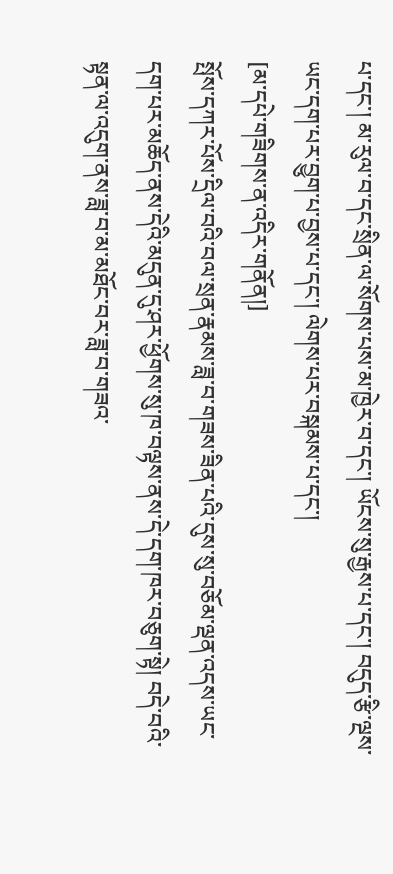པ་དང་། མ་རུལ་བ་དང་སྲིན་ལ་སོགས་པས་མ་ཁྱེར་བ་དང་། ཡོངས་སུ་རྒྱས་པ་དང་། བདུད་རྩི་ལྔས་ཡང་དག་པར་བྱུག་པ་བྱས་པ་དང་། ལེགས་པར་བསྐམས་པ་དང་།
[མ་དཔེ་གཟིགས་ན་འདིར་གནོན།]
སྤོས་དཀར་པོས་དྲིལ་བའི་བལ་སྲན་རྣམས་ཟླ་བ་གཟས་ཟིན་པའི་དུས་སུ་བཅོམ་ལྡན་འདས་ཡང་དག་པར་མཆོད་ནས་དེའི་མདུན་དུ་ཤར་ཕྱོགས་སུ་ཁ་བལྟས་ནས་དེ་དག་ཁར་བཅུག་སྟེ། བདེ་བའི་སྟན་ལ་འདུག་ནས་ཟླ་བ་མ་མཐོང་བར་ཟླ་བ་གཟའ་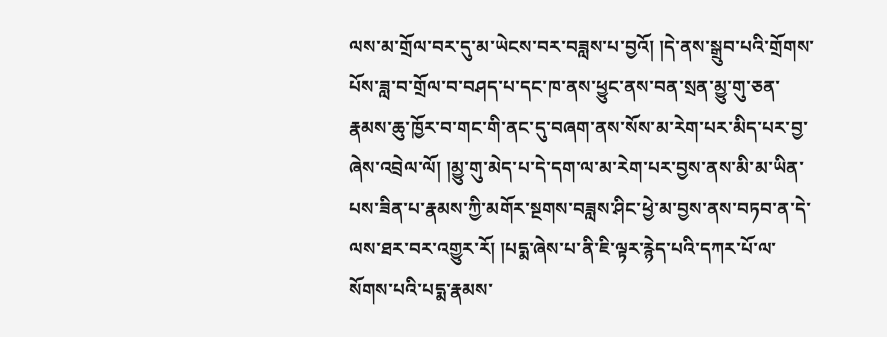ལས་མ་གྲོལ་བར་དུ་མ་ཡེངས་བར་བཟླས་པ་བྱའོ། །དེ་ནས་སྒྲུབ་པའི་གྲོགས་པོས་ཟླ་བ་གྲོལ་བ་བཤད་པ་དང་ཁ་ནས་ཕྱུང་ནས་བན་སྲན་མྱུ་གུ་ཅན་རྣམས་ཆུ་ཁྱོར་བ་གང་གི་ནང་དུ་བཞག་ནས་སོས་མ་རེག་པར་མིད་པར་བྱ་ཞེས་འབྲེལ་ལོ། །མྱུ་གུ་མེད་པ་དེ་དག་ལ་མ་རེག་པར་བྱས་ནས་མི་མ་ཡིན་པས་ཟིན་པ་རྣམས་ཀྱི་མགོར་སྔགས་བཟླས་ཤིང་ཕྱེ་མ་བྱས་ནས་བཏབ་ན་དེ་ལས་ཐར་བར་འགྱུར་རོ། །པདྨ་ཞེས་པ་ནི་ཇི་ལྟར་རྙེད་པའི་དཀར་པོ་ལ་སོགས་པའི་པདྨ་རྣམས་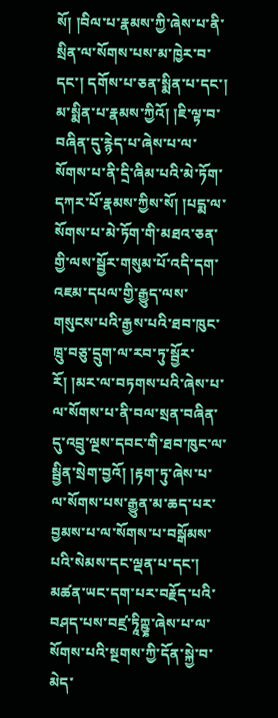སོ། །བིལ་པ་རྣམས་ཀྱི་ཞེས་པ་ནི་སྲིན་ལ་སོགས་པས་མ་ཁྱེར་བ་དང་། དགོས་པ་ཅན་སྨིན་པ་དང་། མ་སྨིན་པ་རྣམས་ཀྱིའོ། །ཇི་ལྟ་བ་བཞིན་དུ་རྙེད་པ་ཞེས་པ་ལ་སོགས་པ་ནི་དྲི་ཞིམ་པའི་མེ་ཏོག་དཀར་པོ་རྣམས་ཀྱིས་སོ། །པདྨ་ལ་སོགས་པ་མེ་ཏོག་གི་མཐའ་ཅན་གྱི་ལས་སྦྱོར་གསུམ་པོ་འདི་དག་འཇམ་དཔལ་གྱི་རྒྱུད་ལས་གསུངས་པའི་རྒྱས་པའི་ཐབ་ཁུང་ཁྲུ་བཅུ་དྲུག་ལ་རབ་ཏུ་སྦྱོར་རོ། །མར་ལ་བཏགས་པའི་ཞེས་པ་ལ་སོགས་པ་ནི་བལ་སྲན་བཞིན་དུ་འབྲུ་ལྔས་དབང་གི་ཐབ་ཁུང་ལ་སྦྱིན་སྲེག་བྱའོ། །རྟག་ཏུ་ཞེས་པ་ལ་སོགས་པས་རྒྱུན་མ་ཆད་པར་བྱམས་པ་ལ་སོགས་པ་བསྒོམས་པའི་སེམས་དང་ལྡན་པ་དང་། མཚན་ཡང་དག་པར་བརྗོད་པའི་བཤད་པས་བཛྲ་ཏཱིཀྵྞ་ཞེས་པ་ལ་སོགས་པའི་སྔགས་ཀྱི་དོན་སྐྱེ་བ་མེད་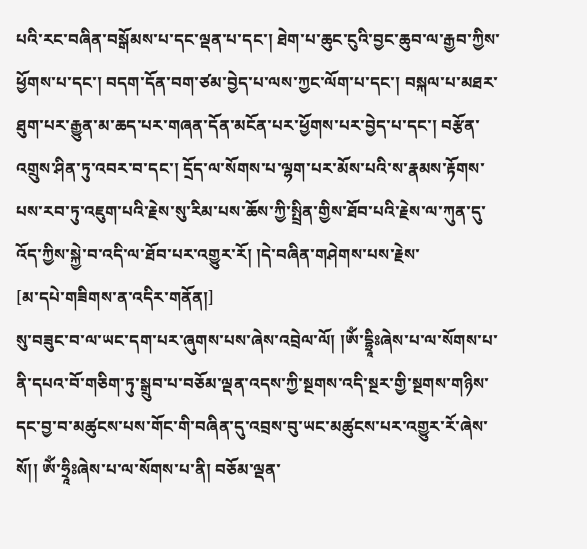པའི་རང་བཞིན་བསྒོམས་པ་དང་ལྡན་པ་དང་། ཐེག་པ་ཆུང་ངུའི་བྱང་ཆུབ་ལ་རྒྱབ་ཀྱིས་ཕྱོགས་པ་དང་། བདག་དོན་བག་ཙམ་བྱེད་པ་ལས་ཀྱང་ལོག་པ་དང་། བསྐལ་པ་མཐར་ཐུག་པར་རྒྱུན་མ་ཆད་པར་གཞན་དོན་མངོན་པར་ཕྱོགས་པར་བྱེད་པ་དང་། བརྩོན་འགྲུས་ཤིན་ཏུ་འབར་བ་དང་། དྲོད་ལ་སོགས་པ་ལྷག་པར་མོས་པའི་ས་རྣམས་རྟོགས་པས་རབ་ཏུ་འཇུག་པའི་རྗེས་སུ་རིམ་པས་ཆོས་ཀྱི་སྤྲིན་གྱིས་ཐོབ་པའི་རྗེས་ལ་ཀུན་དུ་འོད་ཀྱིས་སྐྱེ་བ་འདི་ལ་ཐོབ་པར་འགྱུར་རོ། །དེ་བཞིན་གཤེགས་པས་རྗེས་
[མ་དཔེ་གཟིགས་ན་འདིར་གནོན།]
སུ་བཟུང་བ་ལ་ཡང་དག་པར་ཞུགས་པས་ཞེས་འབྲེལ་ལོ། །ཨོཾ་དྷྲཱིཿཞེས་པ་ལ་སོགས་པ་ནི་དཔའ་བོ་གཅིག་ཏུ་སྒྲུབ་པ་བཅོམ་ལྡན་འདས་ཀྱི་སྔགས་འདི་སྔར་གྱི་སྔགས་གཉིས་དང་བྱ་བ་མཚུངས་པས་གོང་གི་བཞིན་དུ་འབྲས་བུ་ཡང་མཚུངས་པར་འགྱུར་རོ་ཞེས་སོ།། ཨོཾ་ཧྲཱིཿཞེས་པ་ལ་སོགས་པ་ནི། བཅོམ་ལྡན་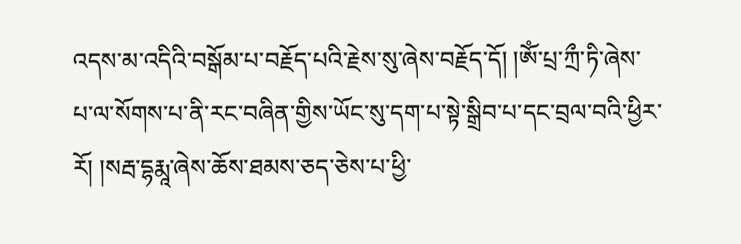འདས་མ་འདིའི་བསྒོམ་པ་བརྗོད་པའི་རྗེས་སུ་ཞེས་བརྗོད་དོ། །ཨོཾ་པྲ་ཀྲྀ་ཏི་ཞེས་པ་ལ་སོགས་པ་ནི་རང་བཞིན་གྱིས་ཡོང་སུ་དག་པ་སྟེ་སྒྲིབ་པ་དང་བྲལ་བའི་ཕྱིར་རོ། །སརྦ་དྷརྨཱ་ཞེས་ཆོས་ཐམས་ཅད་ཅེས་པ་ཕྱི་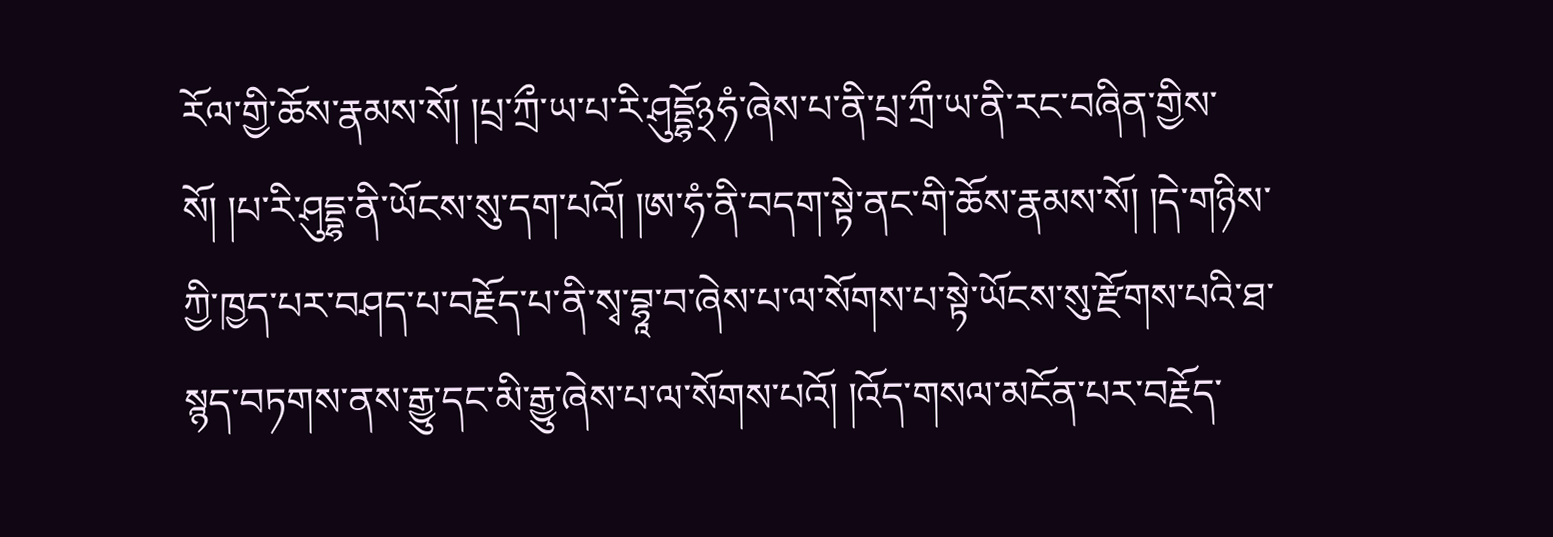རོལ་གྱི་ཆོས་རྣམས་སོ། །པྲ་ཀྲྀ་ཡ་པ་རི་ཤུདྡྷོ྅ཧཾ་ཞེས་པ་ནི་པྲ་ཀྲྀ་ཡ་ནི་རང་བཞིན་གྱིས་སོ། །པ་རི་ཤུདྡྷ་ནི་ཡོངས་སུ་དག་པའོ། །ཨ་ཧཾ་ནི་བདག་སྟེ་ནང་གི་ཆོས་རྣམས་སོ། །དེ་གཉིས་ཀྱི་ཁྱད་པར་བཤད་པ་བརྗོད་པ་ནི་སྭ་བྷཱ་བ་ཞེས་པ་ལ་སོགས་པ་སྟེ་ཡོངས་སུ་རྫོགས་པའི་ཐ་སྙད་བཏགས་ནས་རྒྱུ་དང་མི་རྒྱུ་ཞེས་པ་ལ་སོགས་པའོ། །འོད་གསལ་མངོན་པར་བརྗོད་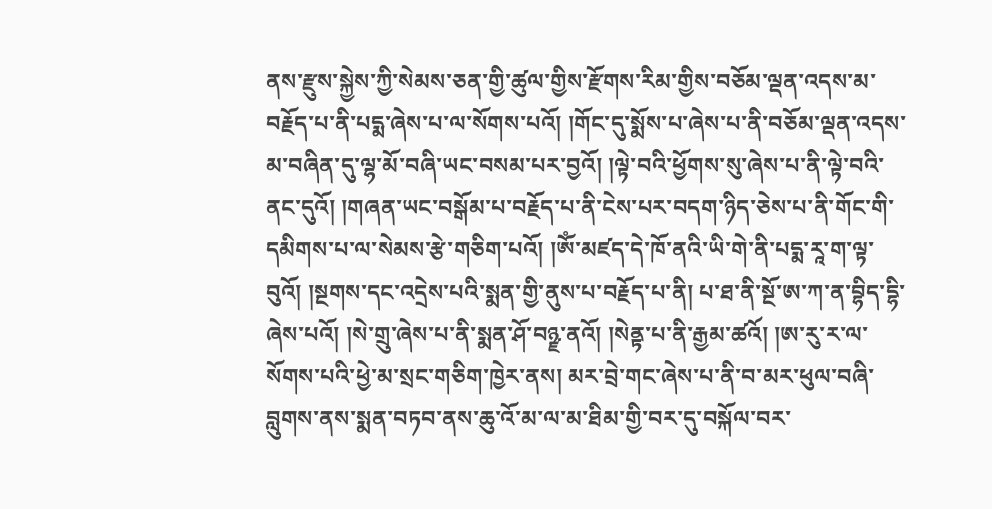ནས་རྫུས་སྐྱེས་ཀྱི་སེམས་ཅན་གྱི་ཚུལ་གྱིས་རྫོགས་རིམ་གྱིས་བཅོམ་ལྡན་འདས་མ་བརྗོད་པ་ནི་པདྨ་ཞེས་པ་ལ་སོགས་པའོ། །གོང་དུ་སྨོས་པ་ཞེས་པ་ནི་བཅོམ་ལྡན་འདས་མ་བཞིན་དུ་ལྷ་མོ་བཞི་ཡང་བསམ་པར་བྱའོ། །ལྟེ་བའི་ཕྱོགས་སུ་ཞེས་པ་ནི་ལྟེ་བའི་ནང་དུའོ། །གཞན་ཡང་བསྒོམ་པ་བརྗོད་པ་ནི་ངེས་པར་བདག་ཉིད་ཅེས་པ་ནི་གོང་གི་དམིགས་པ་ལ་སེམས་རྩེ་གཅིག་པའོ། །ཨོཾ་མཛད་དེ་ཁོ་ནའི་ཡི་གེ་ནི་པདྨ་རཱ་ག་ལྟ་བུའོ། །སྔགས་དང་འདྲེས་པའི་སྨན་གྱི་ནུས་པ་བརྗོད་པ་ནི། པ་ཐ་ནི་སྔོ་ཨ་ཀ་ན་བྷིད་དྷི་ཞེས་པའོ། །སེ་གྲུ་ཞེས་པ་ནི་སྨན་ཤོ་བཉྫ་ནའོ། །སེནྟ་པ་ནི་རྒྱམ་ཚའོ། །ཨ་རུ་ར་ལ་སོགས་པའི་ཕྱེ་མ་སྲང་གཅིག་ཁྱེར་ནས། མར་བྲེ་གང་ཞེས་པ་ནི་བ་མར་ཕུལ་བཞི་བླུགས་ནས་སྨན་བཏབ་ནས་ཆུ་འོ་མ་ལ་མ་ཐིམ་གྱི་བར་དུ་བསྐོལ་བར་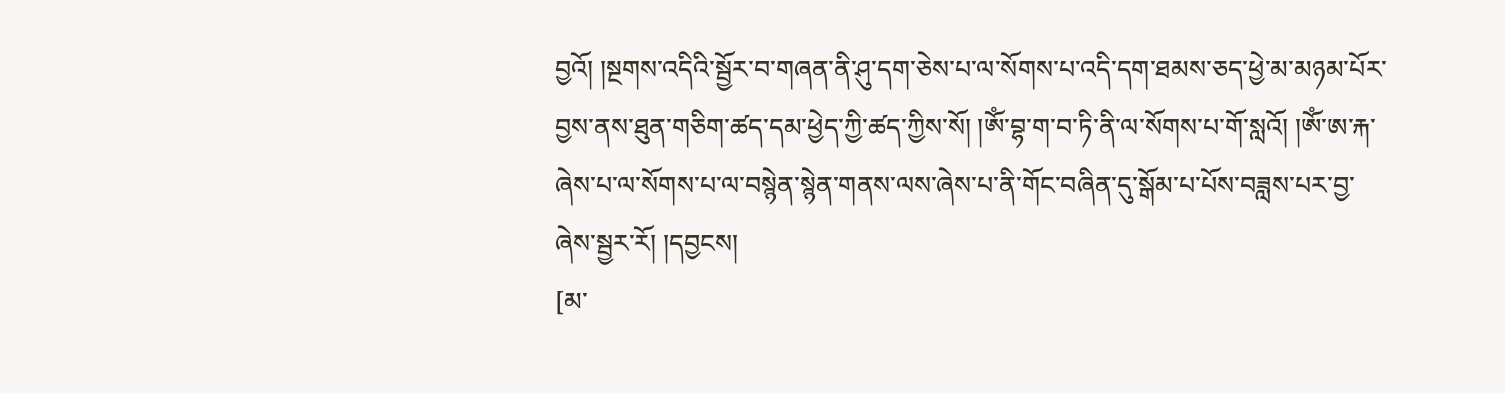བྱའོ། །སྔགས་འདིའི་སྦྱོར་བ་གཞན་ནི་ཤུ་དག་ཅེས་པ་ལ་སོགས་པ་འདི་དག་ཐམས་ཅད་ཕྱེ་མ་མཉམ་པོར་བྱས་ནས་ཐུན་གཅིག་ཚད་དམ་ཕྱེད་ཀྱི་ཚད་ཀྱིས་སོ། །ཨོཾ་བྷ་ག་བ་ཏི་ནི་ལ་སོགས་པ་གོ་སླའོ། །ཨོཾ་ཨ་རྐ་ཞེས་པ་ལ་སོགས་པ་ལ་བསྙེན་སྙེན་གནས་ལས་ཞེས་པ་ནི་གོང་བཞིན་དུ་སྒོམ་པ་པོས་བཟླས་པར་བྱ་ཞེས་སྦྱར་རོ། །དབྱངས།
[མ་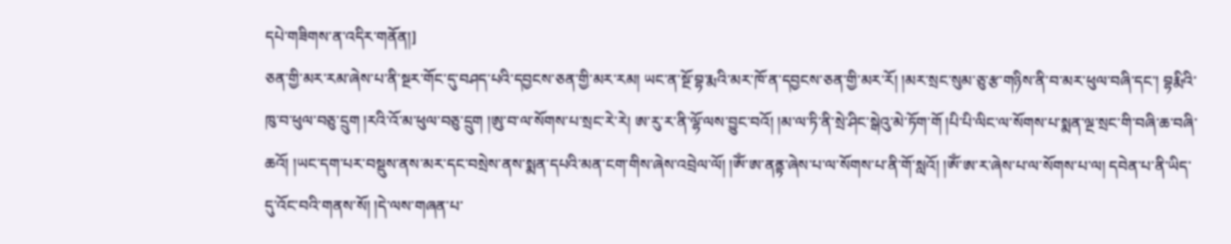དཔེ་གཟིགས་ན་འདིར་གནོན།]
ཅན་གྱི་མར་རམ་ཞེས་པ་ནི་སྔར་གོང་དུ་བཤད་པའི་དབྱངས་ཅན་གྱི་མར་རམ། ཡང་ན་སྔོ་བྷ་རྨའི་མར་ཁོ་ན་དབྱངས་ཅན་གྱི་མར་རོ། །མར་སྲང་སུམ་ཅུ་རྩ་གཉིས་ནི་བ་མར་ཕུལ་བཞི་དང་། བྷརྨིའི་ཁུ་བ་ཕུལ་བཅུ་དྲུག །རའི་འོ་མ་ཕུལ་བཅུ་དྲུག །ཨུ་བ་ལ་སོགས་པ་སྲང་རེ་རེ། ཨ་རུ་ར་ནི་ལྷོ་ལས་བྱུང་བའོ། །མ་ལ་ཏི་ནི་སྲེ་ཤིང་སྒེའུ་མེ་ཏོག་གོ །པི་པི་ལིང་ལ་སོགས་པ་སྨན་ལྔ་སྲང་གི་བཞི་ཆ་བཞི་ཆའོ། །ཡང་དག་པར་བསྡུས་ནས་མར་དང་བསྲེས་ནས་སྨན་དཔའི་མན་ངག་གིས་ཞེས་འབྲེལ་ལོ། །ཨོཾ་ཨ་ནནྟ་ཞེས་པ་ལ་སོགས་པ་ནི་གོ་སླའོ། །ཨོཾ་ཨ་ར་ཞེས་པ་ལ་སོགས་པ་ལ། དབེན་པ་ནི་ཡིད་དུ་འོང་བའི་གནས་སོ། །དེ་ལས་གཞན་པ་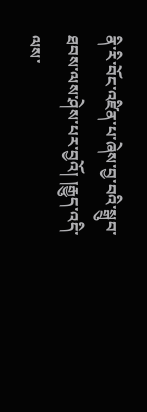ནི་རི་བོང་འཛིན་པ་ཞེས་བྱ་བའི་སྒྲུབ་ཐབས་ལས་ཤེས་པར་བྱའོ། །རྒྱུད་འདི་ལས་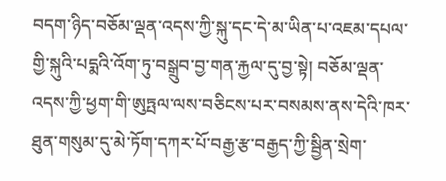བདག་ཉིད་བཅོམ་ལྡན་འདས་ཀྱི་སྐུ་དང་དེ་མ་ཡིན་པ་འཇམ་དཔལ་གྱི་སྐུའི་པདྨའི་འོག་ཏུ་བསྒྲུབ་བྱ་གན་རྐྱལ་དུ་བྱ་སྟེ། བཅོམ་ལྡན་འདས་ཀྱི་ཕྱག་གི་ཨུཏྤལ་ལས་བཅིངས་པར་བསམས་ནས་དེའི་ཁར་ཐུན་གསུམ་དུ་མེ་ཏོག་དཀར་པོ་བརྒྱ་རྩ་བརྒྱད་ཀྱི་སྦྱིན་སྲེག་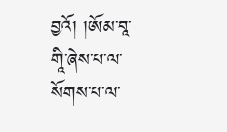བྱའོ། །ཨོམ་བཱ་གཱི་ཞེས་པ་ལ་སོགས་པ་ལ་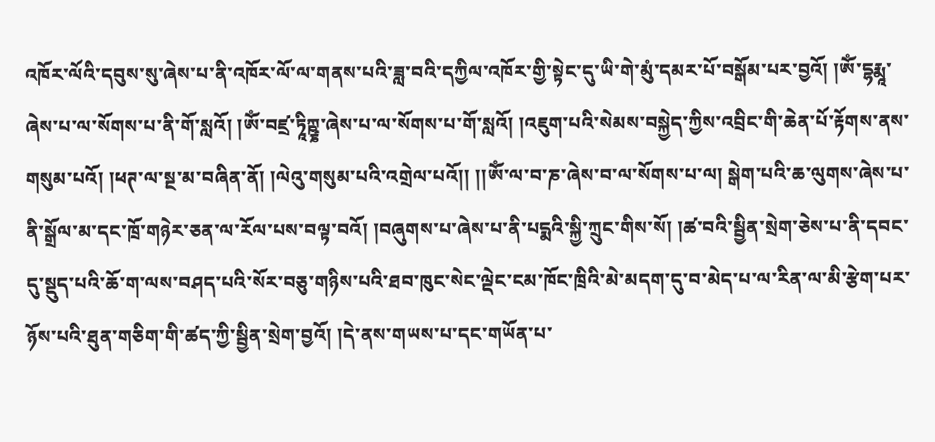འཁོར་ལོའི་དབུས་སུ་ཞེས་པ་ནི་འཁོར་ལོ་ལ་གནས་པའི་ཟླ་བའི་དཀྱིལ་འཁོར་གྱི་སྟེང་དུ་ཡི་གེ་མུཾ་དམར་པོ་བསྒོམ་པར་བྱའོ། །ཨོཾ་དྷརྨཱ་ཞེས་པ་ལ་སོགས་པ་ནི་གོ་སླའོ། །ཨོཾ་བཛྲ་ཏཱིཀྵྞ་ཞེས་པ་ལ་སོགས་པ་གོ་སླའོ། །འཇུག་པའི་སེམས་བསྐྱེད་ཀྱིས་འབྲིང་གི་ཆེན་པོ་རྟོགས་ནས་གསུམ་པའོ། །ཕཊ་ལ་སྔ་མ་བཞིན་ནོ། །ལེའུ་གསུམ་པའི་འགྲེལ་པའོ།། །།ཨོཾ་ལ་བ་ཎ་ཞེས་བ་ལ་སོགས་པ་ལ། སྒེག་པའི་ཆ་ལུགས་ཞེས་པ་ནི་སྒྲོལ་མ་དང་ཁྲོ་གཉེར་ཅན་ལ་རོལ་པས་བལྟ་བའོ། །བཞུགས་པ་ཞེས་པ་ནི་པདྨའི་སྐྱི་ཀྲུང་གིས་སོ། །ཚ་བའི་སྦྱིན་སྲེག་ཅེས་པ་ནི་དབང་དུ་སྡུད་པའི་ཆོ་ག་ལས་བཤད་པའི་སོར་བཅུ་གཉིས་པའི་ཐབ་ཁུང་སེང་ལྡེང་ངམ་ཁོང་ཁྲིའི་མེ་མདག་དུ་བ་མེད་པ་ལ་རིན་ལ་མི་རྩེག་པར་ཉོས་པའི་ཐུན་གཅིག་གི་ཚད་ཀྱི་སྦྱིན་སྲེག་བྱའོ། །དེ་ནས་གཡས་པ་དང་གཡོན་པ་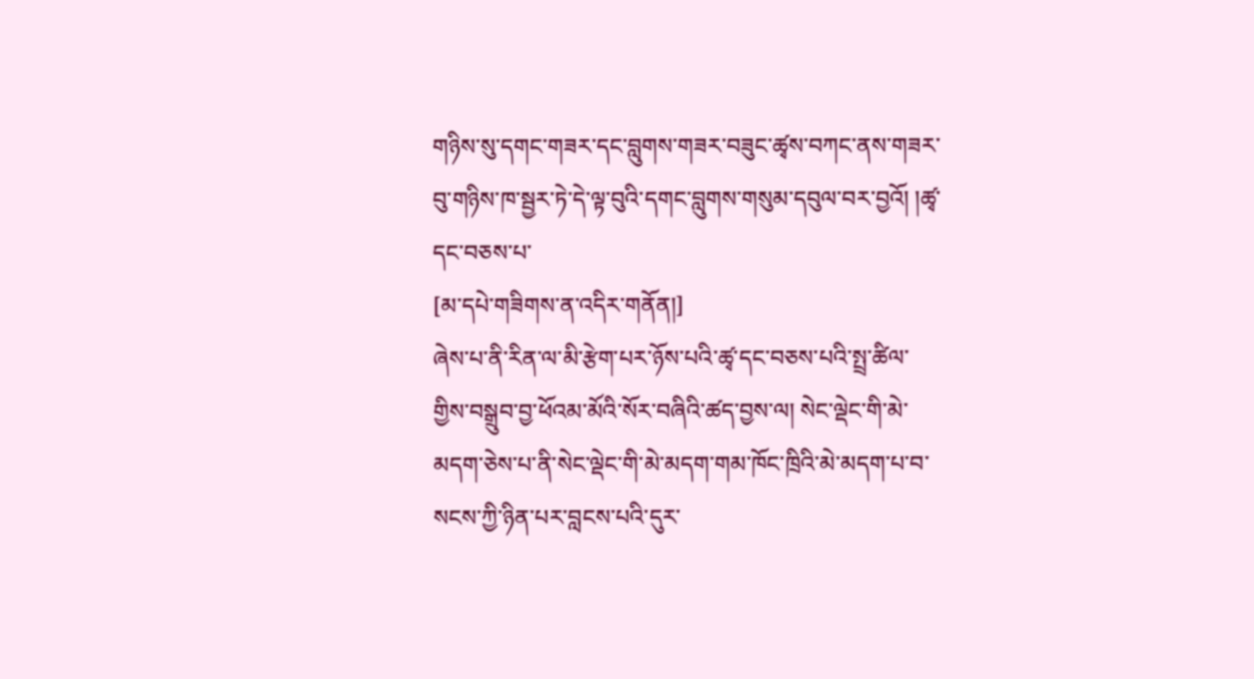གཉིས་སུ་དགང་གཟར་དང་བླུགས་གཟར་བཟུང་ཚྭས་བཀང་ནས་གཟར་བུ་གཉིས་ཁ་སྦྱར་ཏེ་དེ་ལྟ་བུའི་དགང་བླུགས་གསུམ་དབུལ་བར་བྱའོ། །ཚྭ་དང་བཅས་པ་
[མ་དཔེ་གཟིགས་ན་འདིར་གནོན།]
ཞེས་པ་ནི་རིན་ལ་མི་རྩེག་པར་ཉོས་པའི་ཚྭ་དང་བཅས་པའི་སྤྲ་ཚིལ་གྱིས་བསྒྲུབ་བྱ་ཕོའམ་མོའི་སོར་བཞིའི་ཚད་བྱས་ལ། སེང་ལྡེང་གི་མེ་མདག་ཅེས་པ་ནི་སེང་ལྡེང་གི་མེ་མདག་གམ་ཁོང་ཁྲིའི་མེ་མདག་པ་བ་སངས་ཀྱི་ཉིན་པར་བླངས་པའི་དུར་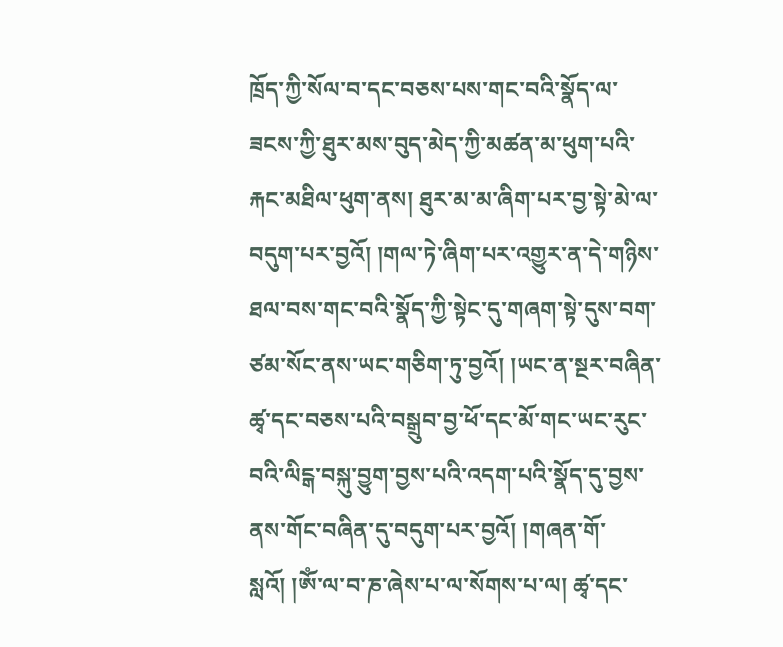ཁྲོད་ཀྱི་སོལ་བ་དང་བཅས་པས་གང་བའི་སྣོད་ལ་ཟངས་ཀྱི་ཐུར་མས་བུད་མེད་ཀྱི་མཚན་མ་ཕུག་པའི་རྐང་མཐིལ་ཕུག་ནས། ཐུར་མ་མ་ཞིག་པར་བྱ་སྟེ་མེ་ལ་བདུག་པར་བྱའོ། །གལ་ཏེ་ཞིག་པར་འགྱུར་ན་དེ་གཉིས་ཐལ་བས་གང་བའི་སྣོད་ཀྱི་སྟེང་དུ་གཞག་སྟེ་དུས་བག་ཙམ་སོང་ནས་ཡང་གཅིག་ཏུ་བྱའོ། །ཡང་ན་སྔར་བཞིན་ཚྭ་དང་བཅས་པའི་བསྒྲུབ་བྱ་ཕོ་དང་མོ་གང་ཡང་རུང་བའི་ལིངྒ་བསྐུ་བྱུག་བྱས་པའི་འདག་པའི་སྣོད་དུ་བྱས་ནས་གོང་བཞིན་དུ་བདུག་པར་བྱའོ། །གཞན་གོ་སླའོ། །ཨོཾ་ལ་བ་ཎ་ཞེས་པ་ལ་སོགས་པ་ལ། ཚྭ་དང་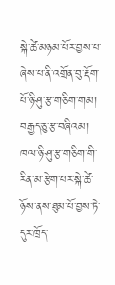སྐེ་ཚེ་མཉམ་པོར་བྱས་པ་ཞེས་པ་ནི་འགྲོན་བུ་རྡོག་པོ་ཉི་ཤུ་རྩ་གཅིག་གམ། བརྒྱད་ཅུ་རྩ་བཞིའམ། ཁལ་ཉི་ཤུ་རྩ་གཅིག་གི་རིན་མ་རྩེག་པར་སྐེ་ཚེ་ཉོས་ནས་ཐུམ་པོ་བྱས་ཏེ་དུར་ཁྲོད་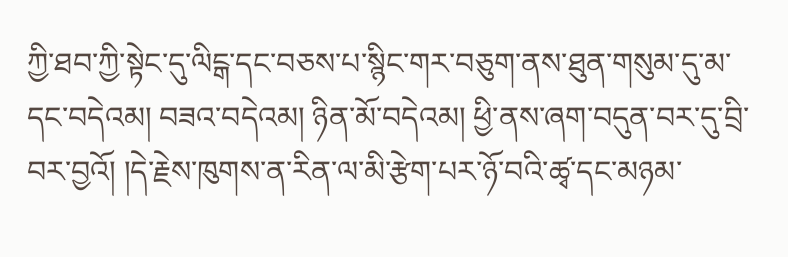ཀྱི་ཐབ་ཀྱི་སྟེང་དུ་ལིངྒ་དང་བཅས་པ་སྙིང་གར་བཅུག་ནས་ཐུན་གསུམ་དུ་མ་དང་བདེའམ། བཟའ་བདེའམ། ཉིན་མོ་བདེའམ། ཕྱི་ནས་ཞག་བདུན་བར་དུ་བྲི་བར་བྱའོ། །དེ་རྗེས་ཁུགས་ན་རིན་ལ་མི་རྩེག་པར་ཉོ་བའི་ཚྭ་དང་མཉམ་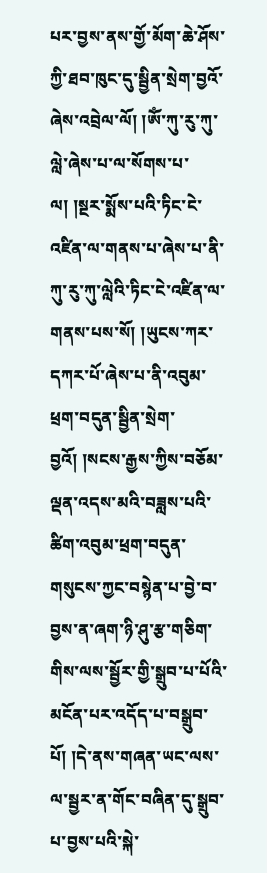པར་བྱས་ནས་གྱོ་མོག་ཆེ་ཤོས་ཀྱི་ཐབ་ཁུང་དུ་སྦྱིན་སྲེག་བྱའོ་ཞེས་འབྲེལ་ལོ། །ཨོཾ་ཀུ་རུ་ཀུ་ལླེ་ཞེས་པ་ལ་སོགས་པ་ལ། །སྔར་སྨོས་པའི་ཏིང་ངེ་འཛིན་ལ་གནས་པ་ཞེས་པ་ནི་ཀུ་རུ་ཀུ་ལླེའི་ཏིང་ངེ་འཛིན་ལ་གནས་པས་སོ། །ཡུངས་ཀར་དཀར་པོ་ཞེས་པ་ནི་འབུམ་ཕྲག་བདུན་སྦྱིན་སྲེག་བྱའོ། །སངས་རྒྱས་ཀྱིས་བཅོམ་ལྡན་འདས་མའི་བཟླས་པའི་ཚིག་འབུམ་ཕྲག་བདུན་གསུངས་ཀྱང་བསྙེན་པ་བྱེ་བ་བྱས་ན་ཞག་ཉི་ཤུ་རྩ་གཅིག་གིས་ལས་སྦྱོར་གྱི་སྒྲུབ་པ་པོའི་མངོན་པར་འདོད་པ་བསྒྲུབ་པོ། །དེ་ནས་གཞན་ཡང་ལས་ལ་སྦྱར་ན་གོང་བཞིན་དུ་སྒྲུབ་པ་བྱས་པའི་སྐེ་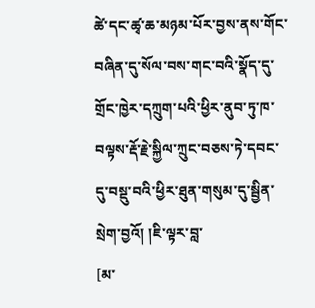ཚེ་དང་ཚྭ་ཆ་མཉམ་པོར་བྱས་ནས་གོང་བཞིན་དུ་སོལ་བས་གང་བའི་སྣོད་དུ་གྲོང་ཁྱེར་དཀྲུག་པའི་ཕྱིར་ནུབ་ཏུ་ཁ་བལྟས་རྡོ་རྗེ་སྐྱིལ་ཀྲུང་བཅས་ཏེ་དབང་དུ་བསྡུ་བའི་ཕྱིར་ཐུན་གསུམ་དུ་སྦྱིན་སྲེག་བྱའོ། །ཇི་ལྟར་བླ་
[མ་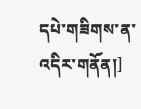དཔེ་གཟིགས་ན་འདིར་གནོན།]